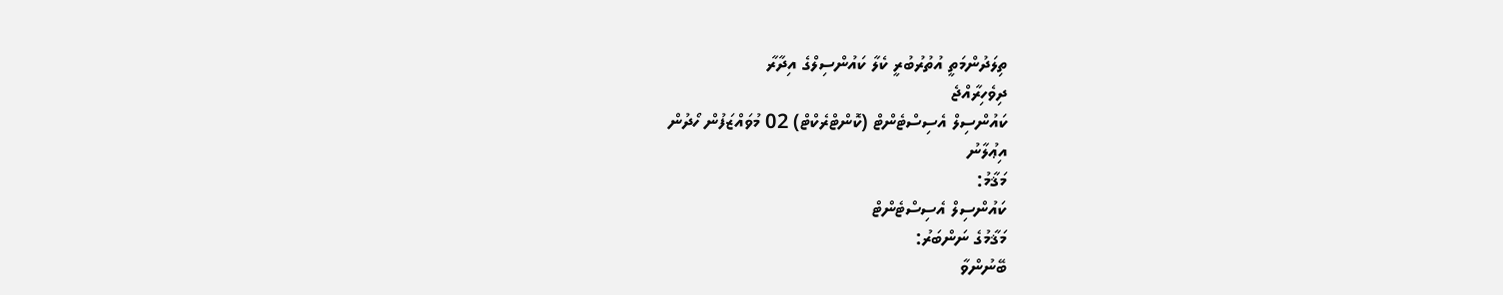ތިލަދުންމަތީ އުތުރުބުރީ ކެލާ ކައުންސިލްގެ އިދާރާ
ދިވެހިރާއްޖެ
ކައުންސިލް އެސިސްޓެންޓް (ކޮންޓްރެކްޓް) 02 މުވައްޒަފުން ހޯދުން
އިޢުލާނު
މަޤާމު:
ކައުންސިލް އެސިސްޓެންޓް
މަޤާމުގެ ނަންބަރު:
ބޭނުންވާ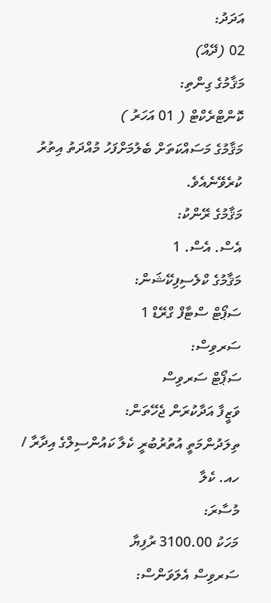އަދަދު:
02 (ދޭއް)
މަޤާމުގެ ގިންތި:
ކޮންޓްރެކްޓް ( 01 އަހަރު )
މަޤާމުގެ މަސައްކަތަށް ބެލުމަށްފަހު މުއްދަތު އިތުރު ކުރެވޭނެއެވެ.
މަޤާމުގެ ރޭންކު:
އެސް. އެސް. 1
މަޤާމުގެ ކްލެސިފިކޭޝަން:
ސަޕޯޓް ސްޓާފް ގްރޭޑް 1
ސަރވިސް:
ސަޕޯޓް ސަރވިސް
ވަޒީފާ އަދާކުރަން ޖެހޭތަން:
ތިލަދުންމަތީ އުތުރުބުރީ ކެލާ ކައުންސިލްގެ އިދާރާ / ހއ. ކެލާ
މުސާރަ:
މަހަކު 3100.00 ރުފިޔާ
ސަރވިސް އެލަވަންސް: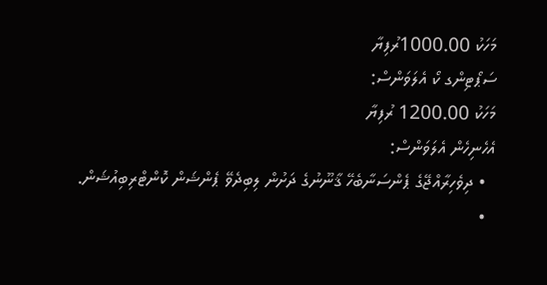މަހަކު 1000.00ރުފިޔާ
ސަޕޯޓިންގ ކޯ އެލަވަންސް:
މަހަކު 1200.00 ރުފިޔާ
އެހެނިހެން އެލަވަންސް:
  • ދިވެހިރާއްޖޭގެ ޕެންސަނާބެހޭ ޤާނޫނުގެ ދަށުން ލިބިދެވޭ ޕެންޝަން ކޮންޓްރިބިއުޝަން.
  •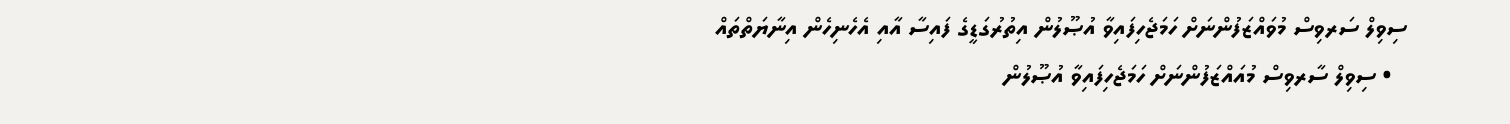ސިވިލް ސަރވިސް މުވައްޒަފުންނަށް ހަމަޖެހިފައިވާ އުޞޫލުން އިތުރުގަޑީގެ ފައިސާ އާއި އެހެނިހެން އިނާޔަތްތައް
  • ސިވިލް ސާރވިސް މުއައްޒަފުންނަށް ހަމަޖެހިފައިވާ އުޞޫލުން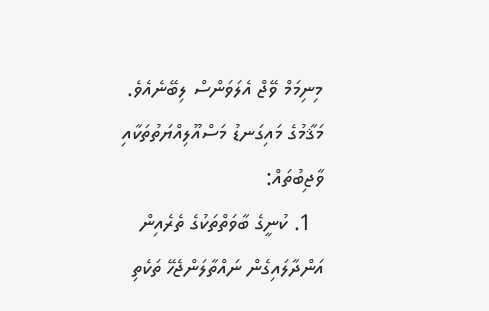މިނިމަމް ވޭޖް އެލަވަންސް ލިބޭނެއެވެ.
މަޤާމުގެ މައިގަނޑު މަސްއޫލިއްޔަތުތަކާއި ވާޖިބުތައް:
  1. ކުނީގެ ބާވަތްތަކުގެ ތެރެއިން އަންދާލައިގެން ނައްތާލަންޖެހޭ ތަކެތި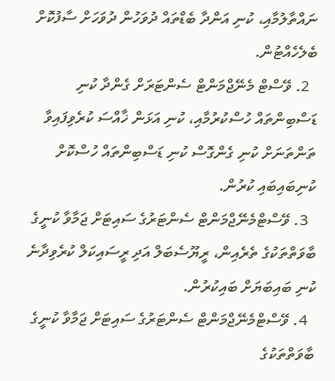ނައްތާލުމާއި، ކުނި އަންދާ ބެޑްތައް ދުވަހުން ދުވަހަށް ސާފުކޮށް ބެލެހެއްޓުން.
  2. ވޭސްޓް މެނޭޖްމަންޓް ސެންޓަރަށް ގެންދާ ކުނި ޑަސްބިންތައް ހުސްކުރުމާއި، ކުނި އަޅަން ޚާއްސަ ކުރެވިފައިވާ ތަންތަނަށް ކުނި ގެންގޮސް ކުނި ޑަސްބިންތައް ހުސްކޮށް ކުނިބައިބައި ކުރުން.
  3. ވޭސްޓްމެނޭޖްމަންޓް ސެންޓަރުގެ ސައިޓަށް ޖަމާވާ ކުނީގެ ބާވަތްތަކުގެ ތެރެއިން، ރީޔޫސެބަލް އަދި ރީސައިކަލް ކުރެވިދާނެ ކުނި ބައިބަޔަށް ބައިކުރުން.
  4. ވޭސްޓްމެނޭޖްމަންޓް ސެންޓަރުގެ ސައިޓަށް ޖަމާވާ ކުނީގެ ބާވަތްތަކުގެ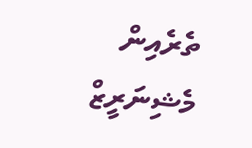ތެރެއިން މެޝިނަރީޒް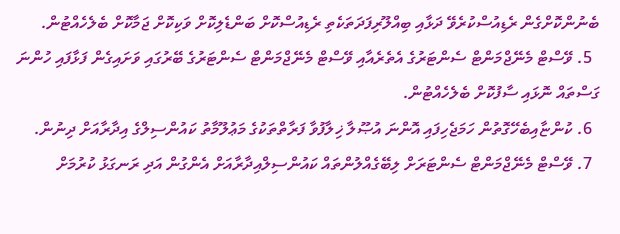ބެނުންކޮށްގެން ރެޑިއުސްކުރެވޭ ދަޅާއި ބިއްލޫރިފަދަތަކެތި ރެޑިއުސްކޮށް ބަންޑެލިކޮށް ވަކިކޮށް ޖަމާކޮށް ބެލެހެއްޓުން.
  5. ވޭސްޓް މެނޭޖްމަންޓް ސެންޓަރުގެ އެތެރެއާއި ވޭސްޓް މެނޭޖްމަންޓް ސެންޓަރުގެ ބޭރުގައި ވަށައިގެން ފަޅާފައި ހުންނަ ގަސްތައް ނޮޅައި ސާފުކޮށް ބެލެހެއްޓުން.
  6. ކުންޏާއިބެހޭގޮތުން ހަމަޖެހިފައި އޮންނަ އުޞޫލާ ޚިލާފުވާ ފަރާތްތަކުގެ މަޢުލޫމާތު ކައުންސިލްގެ އިދާރާއަށް ދިނުން.
  7. ވޭސްޓް މެނޭޖްމަންޓް ސެންޓަރަށް ލިބޭގެއްލުންތައް ކައުންސިލްއިދާރާއަށް އެންގުން އަދި ރަނގަޅު ކުރުމަށް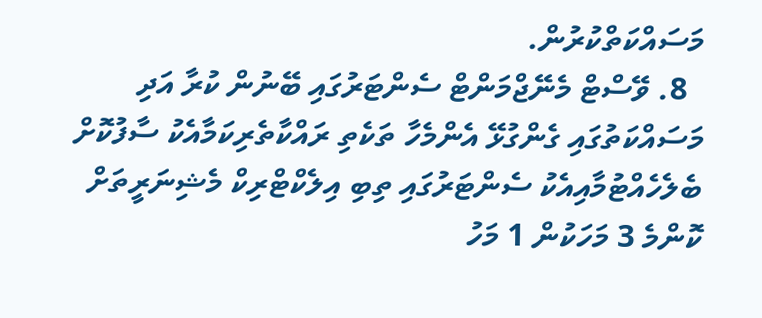މަސައްކަތްކުރުން.
  8. ވޭސްޓް މެނޭޖްމަންޓް ސެންޓަރުގައި ބޭނުން ކުރާ އަދި މަސައްކަތުގައި ގެންގުޅޭ އެންމެހާ ތަކެތި ރައްކާތެރިކަމާއެކު ސާފުކޮށް ބެލެހެއްޓުމާއިއެކު ސެންޓަރުގައި ތިބި އިލެކްޓްރިކް މެޝިނަރީތަށް ކޮންމެ 3 މަހަކުން 1 މަހު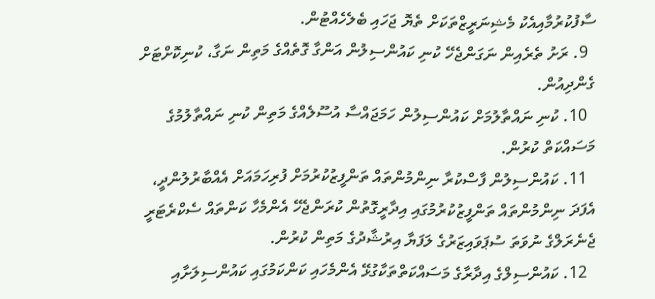ސާފުކުރުމާއިއެކު މެޝިނަރީޒްތަކަށް ތެޔޮ ޖަހައި ބެލެހެއްޓުން.
  9. ރަށު ތެރެއިން ނަގަންޖެހޭ ކުނި ކައުންސިލުން އަންގާ ގޮތެއްގެ މަތިން ނަގާ، ކުނިކޮށްޓަށް ގެންދިއުން.
  10. ކުނި ނައްތާލުމަށް ކައުންސިލުން ހަމަޖައްސާ އުސޫލެއްގެ މަތިން ކުނި ނައްތާލުމުގެ މަސައްކަތް ކުރުން.
  11. ކައުންސިލުން ފާސްކުރާ ނިންމުންތައް ތަންފީޒުކުރުމަށް ފުރިހަމައަށް އެއްބާރުލުންދީ، އެފަދަ ނިންމުންތައް ތަންފީޒުކުރުމުގައި އިދާރީގޮތުން ކުރަންޖެހޭ އެންމެހާ ކަންތައް ސެކްރެޓަރީ ޖެނެރަލްގެ ނުވަތަ ސުޕަވައިޒަރުގެ ލަފަޔާ އިރުޝާދުގެ މަތިން ކުރުން.
  12. ކައުންސިލްގެ އިދާރާގެ މަސައްކަތްތަކާގުޅޭ އެންމެހައި ކަންކަމުގައި ކައުންސިލަށާއި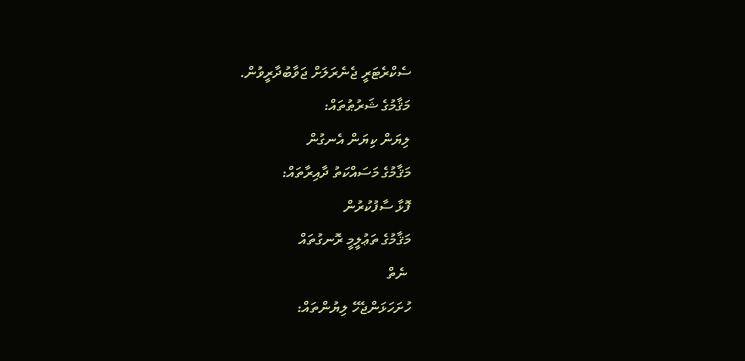ސެކްރެޓަރީ ޖެނެރަލަށް ޖަވާބުދާރީވުން.
މަޤާމުގެ ޝަރުޠުތައް:
ލިޔަން ކިޔަން އެނގުން
މަޤާމުގެ މަސައްކަތު ދާއިރާތައް:
ފޮޅާ ސާފުކުރުން
މަޤާމުގެ ތަޢުލީމީ ރޮނގުތައް
 ނެތް
ހުށަހަޅަންޖެހޭ ލިޔުންތައް: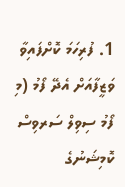1. ފުރިހަމަ ކޮށްފައިވާ ވަޒީފާއަށް އެދޭ ފޯމު (މި ފޯމު ސިވިލް ސަރވިސް ކޮމިޝަނުގެ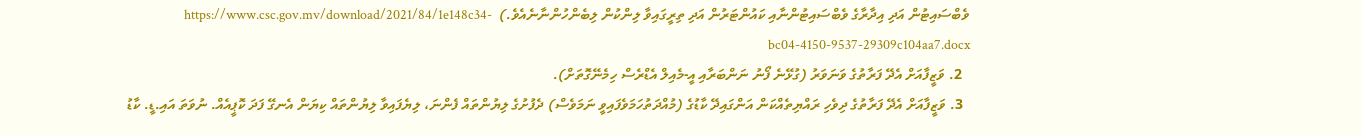ވެބްސައިޓުން އަދި އިދާރާގެ ވެބްސައިޓުންނާއި ކައުންޓަރުން އަދި ތިރީގައިވާ ލިންކުން ލިބެންހުންނާނެއެވެ.)  https://www.csc.gov.mv/download/2021/84/1e148c34-bc04-4150-9537-29309c104aa7.docx
  2. ވަޒީފާއަށް އެދޭ ފަރާތުގެ ވަނަވަރު (ގުޅޭނެ ފޯނު ނަންބަރާއި އީ-މެއިލް އެޑްރެސް ހިމެނޭގޮތަށް).
  3. ވަޒީފާއަށް އެދޭ ފަރާތުގެ ދިވެހި ރައްޔިތެއްކަން އަންގައިދޭ ކާޑުގެ (މުއްދަތުހަމަވެފައިވީ ނަމަވެސް) ދެފުށުގެ ލިޔުންތައް ފެންނަ، ލިޔެފައިވާ ލިޔުންތައް ކިޔަން އެނގޭ ފަދަ ކޮޕީއެއް. ނުވަތަ އައި.ޑީ. ކާޑު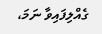ގެއްލިފައިވާ ނަމަ،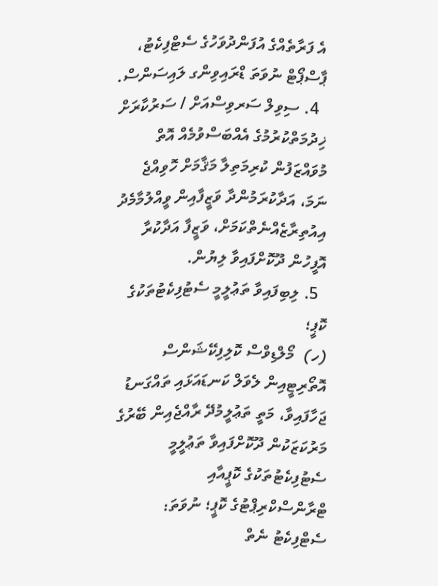އެ ފަރާތެއްގެ އުފަންދުވަހުގެ ސެޓްފިކެޓު، ޕާސްޕޯޓް ނުވަތަ ޑްރައިވިންގ ލައިސަންސް.
  4. ސިވިލް ސަރވިސްއަށް / ސަރުކާރަށް ޚިދުމަތްކުރުމުގެ އެއްބަސްވުމެއް އޮތް މުވައްޒަފުން ކުރިމަތިލާ މަޤާމަށް ހޮވިއްޖެ ނަމަ، އަދާކުރަމުންދާ ވަޒީފާއިން ވީއްލުމާމެދު އިއުތިރާޒެއްނެތްކަމަށް، ވަޒީފާ އަދާކުރާ އޮފީހުން ދޫކޮށްފައިވާ ލިޔުން.
  5. ލިބިފައިވާ ތަޢުލީމީ ސެޓުފިކެޓުތަކުގެ ކޮޕީ؛
(ހ)  މޯލްޑިވްސް ކޮލިފިކޭޝަންސް އޮތޯރިޓީއިން ލެވަލް ކަނޑައަޅައި ތައްގަނޑު ޖަހާފައިވާ، މަތީ ތަޢުލީމުދޭ ރާއްޖެއިން ބޭރުގެ މަރުކަޒަކުން ދޫކޮށްފައިވާ ތަޢުލީމީ ސެޓުފިކެޓުތަކުގެ ކޮޕީއާއި ޓްރާންސްކްރިޕްޓުގެ ކޮޕީ؛ ނުވަތަ: ސެޓްފިކެޓު ނެތް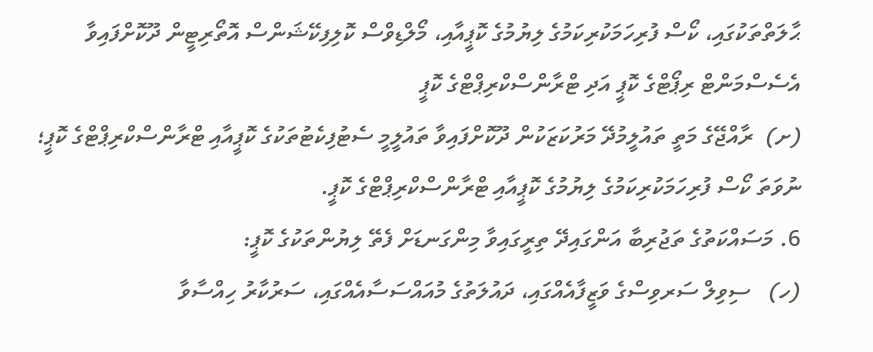ޙާލަތްތަކުގައި، ކޯސް ފުރިހަމަކުރިކަމުގެ ލިޔުމުގެ ކޮޕީއާއި، މޯލްޑިވްސް ކޮލިފިކޭޝަންސް އޮތޯރިޓީން ދޫކޮށްފައިވާ އެސެސްމަންޓް ރިޕޯޓްގެ ކޮޕީ އަދި ޓްރާންސްކްރިޕްޓްގެ ކޮޕީ
(ށ)  ރާއްޖޭގެ މަތީ ތައުލީމުދޭ މަރުކަޒަކުން ދޫކޮށްފައިވާ ތައުލީމީ ސެޓުފިކެޓުތަކުގެ ކޮޕީއާއި ޓްރާންސްކްރިޕްޓްގެ ކޮޕީ؛ ނުވަތަ ކޯސް ފުރިހަމަކުރިކަމުގެ ލިޔުމުގެ ކޮޕީއާއި ޓްރާންސްކްރިޕްޓްގެ ކޮޕީ.
6. މަސައްކަތުގެ ތަޖުރިބާ އަންގައިދޭ ތިރީގައިވާ މިންގަނޑަށް ފެތޭ ލިޔުންތަކުގެ ކޮޕީ:
(ހ)   ސިވިލް ސަރވިސްގެ ވަޒީފާއެއްގައި، ދައުލަތުގެ މުއައްސަސާއެއްގައި، ސަރުކާރު ހިއްސާވާ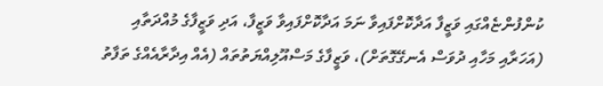ކުންފުންޏެއްގައި ވަޒީފާ އަދާކޮށްފައިވާ ނަމަ އަދާކޮށްފައިވާ ވަޒީފާ، އަދި ވަޒީފާގެ މުއްދަތާއި (އަހަރާއި މަހާއި ދުވަސް އެނގޭގޮތަށް)، ވަޒީފާގެ މަސްއޫލިއްޔަތުތައް (އެއް އިދާރާއެއްގެ ތަފާތު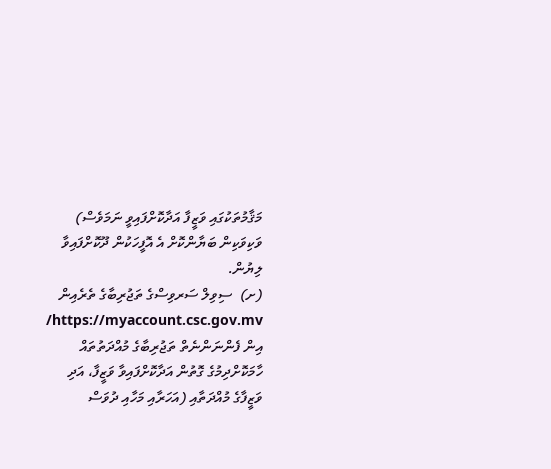މަޤާމުތަކުގައި ވަޒީފާ އަދާކޮށްފައިވީ ނަމަވެސް) ވަކިވަކިން ބަޔާންކޮށް އެ އޮފީހަކުން ދޫކޮށްފައިވާ ލިޔުން.
(ށ)  ސިވިލް ސަރވިސްގެ ތަޖުރިބާގެ ތެރެއިން https://myaccount.csc.gov.mv/ އިން ފެންނަންނެތް ތަޖުރިބާގެ މުއްދަތުތައް ހާމަކޮށްދިމުގެ ގޮތުން އަދާކޮށްފައިވާ ވަޒީފާ، އަދި ވަޒީފާގެ މުއްދަތާއި (އަހަރާއި މަހާއި ދުވަސް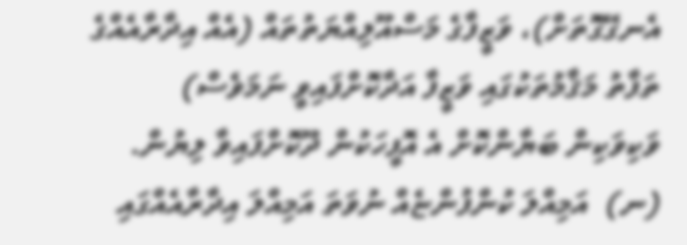އެނގޭގޮތަށް)، ވަޒީފާގެ މަސްއޫލިއްޔަތުތައް (އެއް އިދާރާއެއްގެ ތަފާތު މަޤާމުތަކުގައި ވަޒީފާ އަދާކޮށްފައިވީ ނަމަވެސް) ވަކިވަކިން ބަޔާންކޮށް އެ އޮފީހަކުން ދޫކޮށްފައިވާ ލިޔުން.
(ނ)  އަމިއްލަ ކުންފުންޏެއް ނުވަތަ އަމިއްލަ އިދާރާއެއްގައި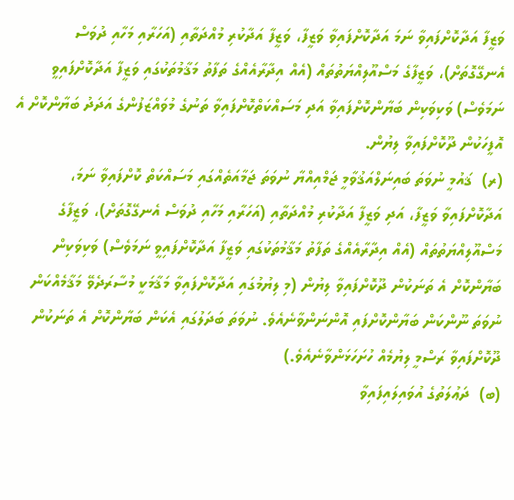ވަޒީފާ އަދާކޮށްފައިވާ ނަމަ އަދާކޮށްފައިވާ ވަޒީފާ، ވަޒީފާ އަދާކުރި މުއްދަތާއި (އަހަރާއި މަހާއި ދުވަސް އެނގޭގޮތަށް)، ވަޒީފާގެ މަސްއޫލިއްޔަތުތައް (އެއް އިދާރާއެއްގެ ތަފާތު މަޤާމުތަކުގައި ވަޒީފާ އަދާކޮށްފައިވީ ނަމަވެސް) ވަކިވަކިން ބަޔާންކޮށްފައިވާ އަދި މަސައްކަތްކޮށްފައިވާ ތަނުގެ މުވައްޒަފުންގެ އަދަދު ބަޔާންކޮށް އެ އޮފީހަކުން ދޫކޮށްފައިވާ ލިޔުން.
(ރ)  ޤައުމީ ނުވަތަ ބައިނަލްއަޤުވާމީ ޖަމްއިއްޔާ ނުވަތަ ޖަމާއަތެއްގައި މަސައްކަތް ކޮށްފައިވާ ނަމަ، އަދާކޮށްފައިވާ ވަޒީފާ، އަދި ވަޒީފާ އަދާކުރި މުއްދަތާއި (އަހަރާއި މަހާއި ދުވަސް އެނގޭގޮތަށް)، ވަޒީފާގެ މަސްއޫލިއްޔަތުތައް (އެއް އިދާރާއެއްގެ ތަފާތު މަޤާމުތަކުގައި ވަޒީފާ އަދާކޮށްފައިވީ ނަމަވެސް) ވަކިވަކިން ބަޔާންކޮށް އެ ތަނަކުން ދޫކޮށްފައިވާ ލިޔުން (މި ލިޔުމުގައި އަދާކޮށްފައިވާ މަޤާމަކީ މުސާރަދެވޭ މަޤާމެއްކަން ނުވަތަ ނޫންކަން ބަޔާންކޮށްފައި އޮންނަންވާނެއެވެ. ނުވަތަ ބަދަލުގައި އެކަން ބަޔާންކޮށް އެ ތަނަކުން ދޫކޮށްފައިވާ ރަސްމީ ލިޔުމެއް ހުށަހަޅަންވާނެއެވެ.)
(ބ)  ދަޢުލަތުގެ އުވައިލައިފައިވާ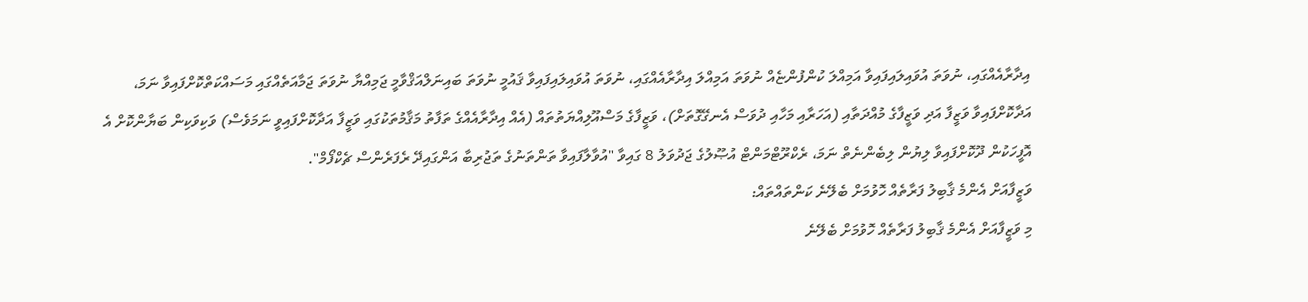އިދާރާއެއްގައި، ނުވަތަ އުވައިލައިފައިވާ އަމިއްލަ ކުންފުންޏެއް ނުވަތަ އަމިއްލަ އިދާރާއެއްގައި، ނުވަތަ އުވައިލައިފައިވާ ޤައުމީ ނުވަތަ ބައިނަލްއަޤްވާމީ ޖަމިއްޔާ ނުވަތަ ޖަމާއަތެއްގައި މަސައްކަތްކޮށްފައިވާ ނަމަ، އަދާކޮށްފައިވާ ވަޒީފާ އަދި ވަޒީފާގެ މުއްދަތާއި (އަހަރާއި މަހާއި ދުވަސް އެނގޭގޮތަށް)، ވަޒީފާގެ މަސްއޫލިއްޔަތުތައް (އެއް އިދާރާއެއްގެ ތަފާތު މަޤާމުތަކުގައި ވަޒީފާ އަދާކޮށްފައިވީ ނަމަވެސް) ވަކިވަކިން ބަޔާންކޮށް އެ އޮފީހަކުން ދޫކޮށްފައިވާ ލިޔުން ލިބެންނެތް ނަމަ، ރެކްރޫޓްމަންޓް އުޞޫލުގެ ޖަދުވަލު 8 ގައިވާ "އުވާލާފައިވާ ތަންތަނުގެ ތަޖުރިބާ އަންގައިދޭ ރެފަރެންސް ޗެކްފޯމް".
ވަޒީފާއަށް އެންމެ ޤާބިލު ފަރާތެއް ހޮވުމަށް ބެލޭނެ ކަންތައްތައް:
މި ވަޒީފާއަށް އެންމެ ޤާބިލު ފަރާތެއް ހޮވުމަށް ބެލޭނެ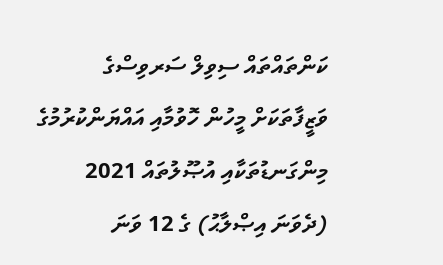ކަންތައްތައް ސިވިލް ސަރވިސްގެ ވަޒީފާތަކަށް މީހުން ހޮވުމާއި އައްޔަންކުރުމުގެ މިންގަނޑުތަކާއި އުޞޫލުތައް 2021 (ދެވަނަ އިޞްލާޙު) ގެ 12 ވަނަ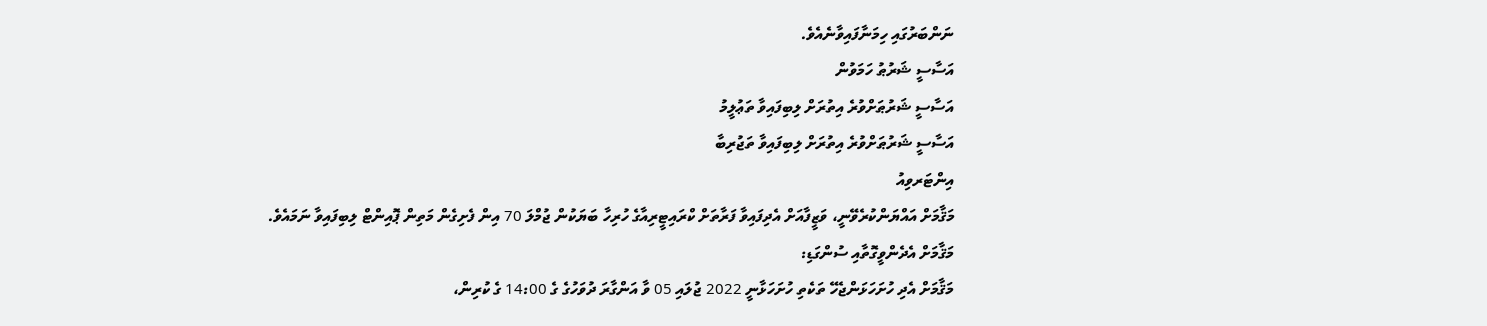ނަންބަރުގައި ހިމަނާފައިވާނެއެވެ.
އަސާސީ ޝަރުޠު ހަމަވުން
އަސާސީ ޝަރުޠަށްވުރެ އިތުރަށް ލިބިފައިވާ ތަޢުލީމު
އަސާސީ ޝަރުޠަށްވުރެ އިތުރަށް ލިބިފައިވާ ތަޖުރިބާ
އިންޓަރވިއު
މަޤާމަށް އައްޔަންކުރެވޭނީ، ވަޒީފާއަށް އެދިފައިވާ ފަރާތަށް ކްރައިޓީރިއާގެ ހުރިހާ ބަޔަކުން ޖުމްލަ 70 އިން ފެށިގެން މަތިން ޕޮއިންޓް ލިބިފައިވާ ނަމައެވެ.
މަޤާމަށް އެދެންވީގޮތާއި ސުންގަޑި:
މަޤާމަށް އެދި ހުށަހަޅަންޖެހޭ ތަކެތި ހުށަހަޅާނީ 2022 ޖުލައި 05 ވާ އަންގާރަ ދުވަހުގެ ގެ 14:00 ގެ ކުރިން،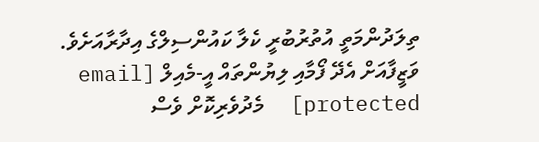ތިލަދުންމަތީ އުތުރުބުރީ ކެލާ ކައުންސިލްގެ އިދާރާއަށެވެ. ވަޒީފާއަށް އެދޭ ފޯމާއި ލިޔުންތައް އީ-މެއިލް [email protected]  މެދުވެރިކޮށް ވެސް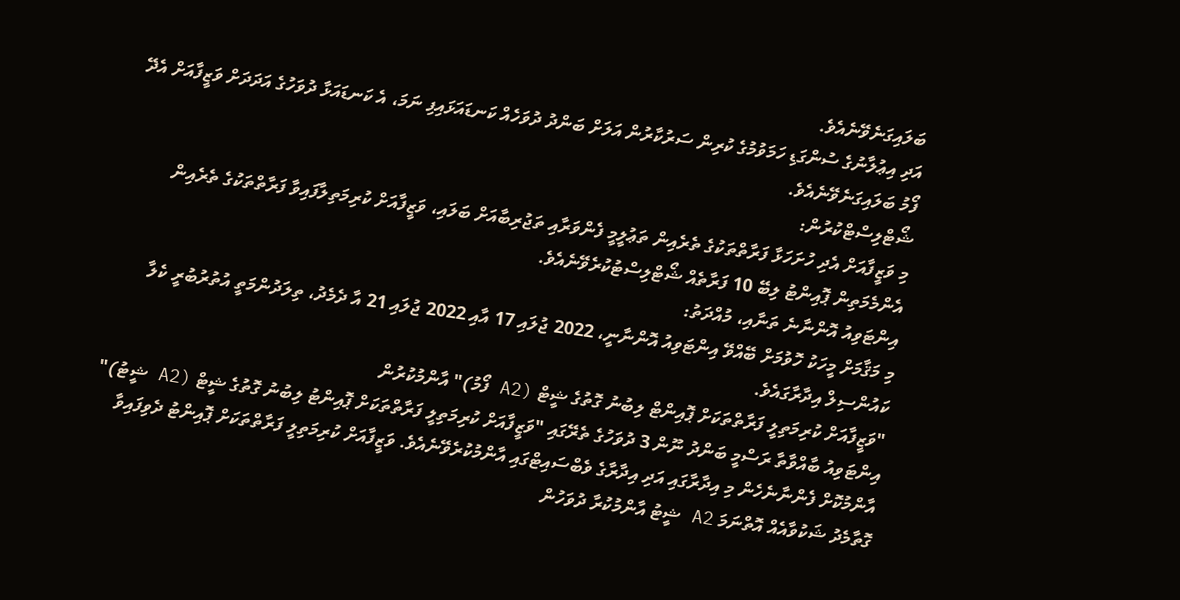ބަލައިގަނެވޭނެއެވެ.
އަދި އިޢުލާނުގެ ސުންގަޑި ހަމަވުމުގެ ކުރިން ސަރުކާރުން އަލަށް ބަންދު ދުވަހެއް ކަނޑައަޅައިފި ނަމަ، އެ ކަނޑައަޅާ ދުވަހުގެ އަދަދަށް ވަޒީފާއަށް އެދޭ ފޯމު ބަލައިގަނެވޭނެއެވެ.
ޝޯޓްލިސްޓްކުރުން:
މި ވަޒީފާއަށް އެދި ހުށަހަޅާ ފަރާތްތަކުގެ ތެރެއިން ތަޢުލީމީ ފެންވަރާއި ތަޖުރިބާއަށް ބަލައި، ވަޒީފާއަށް ކުރިމަތިލާފައިވާ ފަރާތްތަކުގެ ތެރެއިން އެންމެމަތިން ޕޮއިންޓު ލިބޭ 10 ފަރާތެއް ޝޯޓްލިސްޓުކުރެވޭނެއެވެ.
އިންޓަވިއު އޮންނާނެ ތަނާއި، މުއްދަތު:
މި މަޤާމަށް މީހަކު ހޮވުމަށް ބޭއްވޭ އިންޓަވިއު އޮންނާނީ، 2022 ޖުލައި 17 އާއި 2022 ޖުލައި 21 އާ ދެމެދު، ތިލަދުންމަތީ އުތުރުބުރީ ކެލާ ކައުންސިލް އިދާރާގައެވެ.
"ވަޒީފާއަށް ކުރިމަތިލީ ފަރާތްތަކަށް ޕޮއިންޓް ލިބުނު ގޮތުގެ ޝީޓް (A2 ފޯމު)" އާންމުކުރުން
އިންޓަވިއު ބާއްވާތާ ރަސްމީ ބަންދު ނޫން 3 ދުވަހުގެ ތެރޭގައި "ވަޒީފާއަށް ކުރިމަތިލީ ފަރާތްތަކަށް ޕޮއިންޓު ލިބުނު ގޮތުގެ ޝީޓް (A2 ޝީޓު)" އާންމުކޮށް ފެންނާނެހެން މި އިދާރާގައި އަދި އިދާރާގެ ވެބްސައިޓްގައި އާންމުކުރެވޭނެއެވެ. ވަޒީފާއަށް ކުރިމަތިލީ ފަރާތްތަކަށް ޕޮއިންޓު ދެވިފައިވާ ގޮތާމެދު ޝަކުވާއެއް އޮތްނަމަ A2 ޝީޓު އާންމުކުރާ ދުވަހުން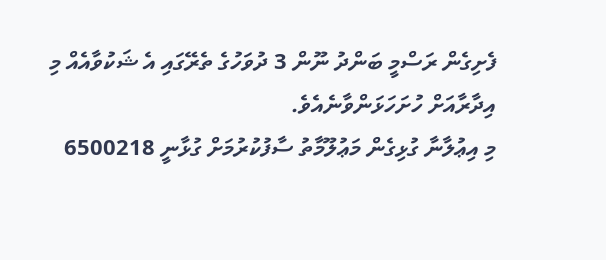ފެށިގެން ރަސްމީ ބަންދު ނޫން 3 ދުވަހުގެ ތެރޭގައި އެ ޝަކުވާއެއް މި އިދާރާއަށް ހުށަހަޅަންވާނެއެވެ.
މި އިޢުލާނާ ގުޅިގެން މަޢުލޫމާތު ސާފުކުރުމަށް ގުޅާނީ 6500218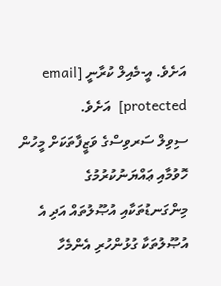އަށެވެ. އީ-މެއިލް ކުރާނީ [email protected]  އަށެވެ.
ސިވިލް ސަރވިސްގެ ވަޒީފާތަކަށް މީހުން ހޮވުމާއި ޢައްޔަނުކުރުމުގެ މިންގަނޑުތަކާއި އުޞޫލުތައް އަދި އެ އުޞޫލުތަކާ ގުޅުންހުރި އެންމެހާ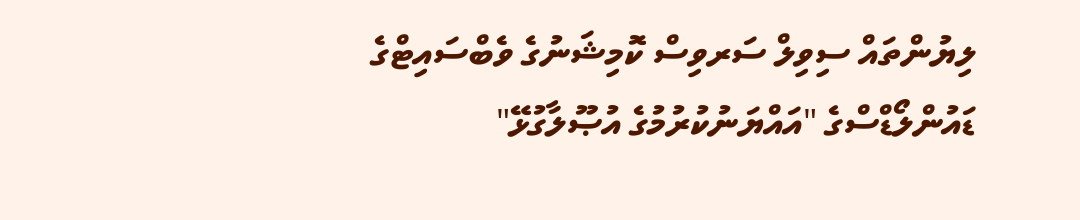ލިޔުންތައް ސިވިލް ސަރވިސް ކޮމިޝަނުގެ ވެބްސައިޓްގެ ޑައުންލޯޑްސްގެ "އައްޔަނުކުރުމުގެ އުޞޫލާގުޅޭ"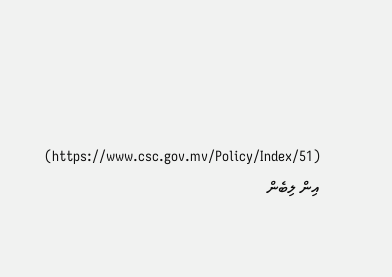(https://www.csc.gov.mv/Policy/Index/51) އިން ލިބެން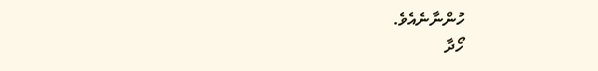ހުންނާނެއެވެ.
ހޯދާ